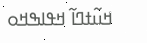ߞߎ߬ߙߣߊ߬ ߞߟߊߒߞߋ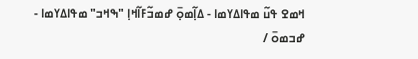ߞߘߐ ߟߎ߬ ߘߟߊߡߌߘߊ - ߡߊ߲߬ߘߋ߲߫ ߝߘߏ߬ߓߊ߬ߞߊ߲ "ߒߞߏ" ߘߟߊߡߌߘߊ - ߝߏߘߋ߫ /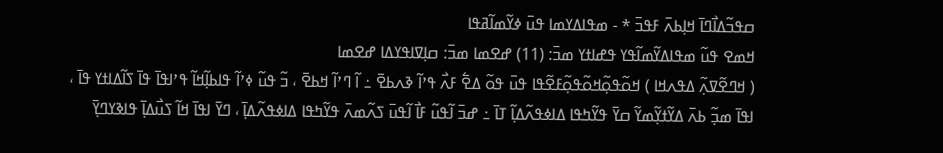ߛߟߏ߬ߡߊ߯ߣߊ߫ ߞߊ߲ߕߍ߫ ߓߟߏ߫ * - ߘߟߊߡߌߘߊ ߟߎ߫ ߦߌ߬ߘߊ߬ߥߟߊ
ߞߘߐ ߟߎ߬ ߘߟߊߡߌ߬ߘߊ߬ߟߌ ߟߝߊߙߌ ߘߏ߫: (11) ߝߐߘߊ ߘߏ߫: ߛߊ߲ߜߊߟߌߡߊ ߝߐߘߊ
( ߞߣߐ߬ߜߍ߲߬ ߡߟߍߞߊ ) ߞߋ߬ߟߋ߲߬ߞߋ߬ߟߋ߲߬ߓߐ߬ߟߊ ߟߎ߫ ߟߋ߬ ߡߐ߱ ߓߍ߯ ߟߴߊ߬ ߢߍߕߐ߫ ߸ ߊ߬ ߣߴߊ߬ ߞߕߐ߫ ، ߏ߬ ߟߎ߬ ߦߴߊ߬ ߟߊߕߊ߲߬ߞߊ߬ ߟߴߊߟߊ߫ ߟߊ߫ ߖߊ߬ߡߊߙߌ ߟߊ߫ ، ߊߟߊ߫ ߘߏ߲߬ ߕߍ߫ ߡߌ߬ߙߌ߲߬ߘߌ߬ ߛߌ߫ ߟߌ߬ߤߟߊ ߡߊߦߟߍ߬ߡߊ߲߬ ߠߊ߫ ߸ ߝߏ߫ ߊ߬ߟߎ߬ ߓߊ߯ ߊ߬ߟߎ߫ ߖߍ߬ߘߍ߫ ߟߌ߬ߤߟߊ ߡߊߦߟߍ߬ߡߊ߲߫ ، ߣߌ߫ ߊߟߊ߫ ߞߊ߬ ߖߎ߯ߡߊ߲߫ ߟߊߢߌߣߌ߲߫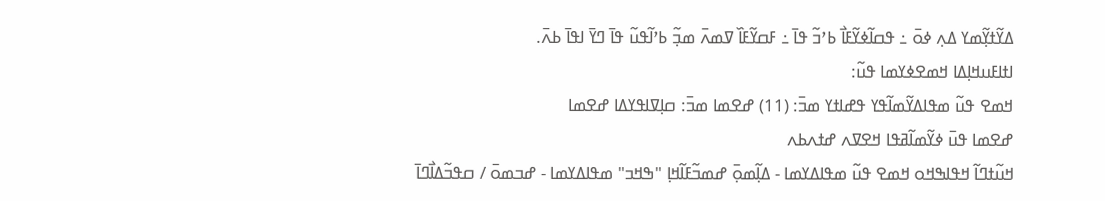ߡߌ߬ߙߌ߲߬ߘߌ ߡߍ߲ ߦߋ߫ ߸ ߟߛߊ߬ߦߌ߬ߓߊ߯ ߕߴߏ߬ ߟߊ߫ ߸ ߓߛߌ߬ߓߊ߰ ߜߘߍ߫ ߘߏ߲߬ ߕߴߊ߬ߟߎ߬ ߟߊ߫ ߣߌ߫ ߊߟߊ߫ ߕߍ߫.
ߊߙߊߓߎߞߊ߲ߡߊ ߞߘߐߦߌߘߊ ߟߎ߬:
ߞߘߐ ߟߎ߬ ߘߟߊߡߌ߬ߘߊ߬ߟߌ ߟߝߊߙߌ ߘߏ߫: (11) ߝߐߘߊ ߘߏ߫: ߛߊ߲ߜߊߟߌߡߊ ߝߐߘߊ
ߝߐߘߊ ߟߎ߫ ߦߌ߬ߘߊ߬ߥߟߊ ߞߐߜߍ ߝߙߍߕߍ
ߞߎ߬ߙߣߊ߬ ߞߟߊߒߞߋ ߞߘߐ ߟߎ߬ ߘߟߊߡߌߘߊ - ߡߊ߲߬ߘߋ߲߫ ߝߘߏ߬ߓߊ߬ߞߊ߲ "ߒߞߏ" ߘߟߊߡߌߘߊ - ߝߏߘߋ߫ / ߛߟߏ߬ߡߊ߯ߣߊ߫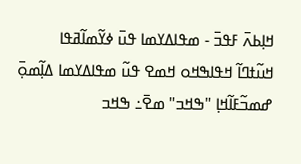ߞߊ߲ߕߍ߫ ߓߟߏ߫ - ߘߟߊߡߌߘߊ ߟߎ߫ ߦߌ߬ߘߊ߬ߥߟߊ
ߞߎ߬ߙߣߊ߬ ߞߟߊߒߞߋ ߞߘߐ ߟߎ߬ ߘߟߊߡߌߘߊ ߡߊ߲߬ߘߋ߲߫ ߝߘߏ߬ߓߊ߬ߞߊ߲ "ߒߞߏ" ߘߐ߫߸ ߒߞߏ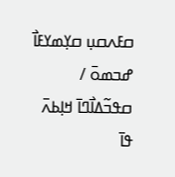ߛߓߍߛߎ߲ ߛߌ߲ߘߌߓߊ߯ ߝߏߘߋ߫ / ߛߟߏ߬ߡߊ߯ߣߊ߫ ߞߊ߲ߕߍ߫ ߟߊ߫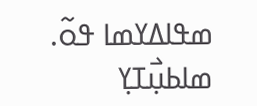ߘߟߊߡߌߘߊ ߟߋ߬.
ߘߊߕߎ߲߯ߠߌ߲